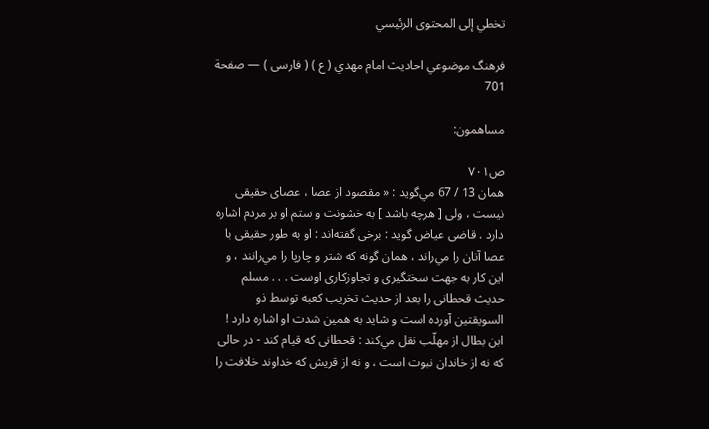تخطي إلى المحتوى الرئيسي

فرهنگ موضوعي احاديث امام مهدي ( ع ) ( فارسى ) — صفحة 701

مساهمون:

ص٧٠١
همان 13 / 67 مي‌گويد : « مقصود از عصا ، عصاى حقيقى نيست ، ولى [ هرچه باشد ] به خشونت و ستم او بر مردم اشاره دارد . قاضى عياض گويد : برخى گفته‌اند : او به طور حقيقى با عصا آنان را مي‌راند ، همان گونه كه شتر و چارپا را مي‌رانند ، و اين كار به جهت سختگيرى و تجاوزكارى اوست . . . مسلم حديث قحطانى را بعد از حديث تخريب كعبه توسط ذو السويقتين آورده است و شايد به همين شدت او اشاره دارد ! ابن بطال از مهلّب نقل مي‌كند : قحطانى كه قيام كند - در حالى كه نه از خاندان نبوت است ، و نه از قريش كه خداوند خلافت را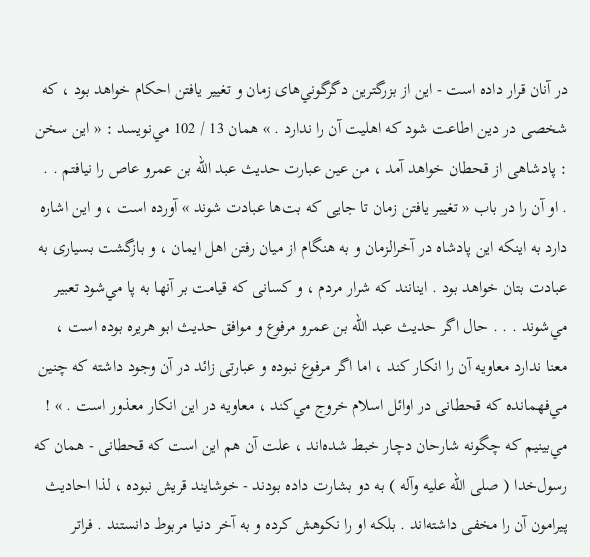در آنان قرار داده است - اين از بزرگترين دگرگوني‌هاى زمان و تغيير يافتن احكام خواهد بود ، كه شخصى در دين اطاعت شود كه اهليت آن را ندارد . » همان 13 / 102 مي‌نويسد : « اين سخن : پادشاهى از قحطان خواهد آمد ، من عين عبارت حديث عبد الله بن عمرو عاص را نيافتم . . . او آن را در باب « تغيير يافتن زمان تا جايى كه بت‌ها عبادت شوند » آورده است ، و اين اشاره دارد به اينكه اين پادشاه در آخرالزمان و به هنگام از ميان رفتن اهل ايمان ، و بازگشت بسيارى به عبادت بتان خواهد بود . اينانند كه شرار مردم ، و كسانى كه قيامت بر آنها به پا مي‌شود تعبير مي‌شوند . . . حال اگر حديث عبد الله بن عمرو مرفوع و موافق حديث ابو هريره بوده است ، معنا ندارد معاويه آن را انكار كند ، اما اگر مرفوع نبوده و عبارتى زائد در آن وجود داشته كه چنين مي‌فهمانده كه قحطانى در اوائل اسلام خروج مي‌كند ، معاويه در اين انكار معذور است . » ! مي‌بينيم كه چگونه شارحان دچار خبط شده‌اند ، علت آن هم اين است كه قحطانى - همان كه رسول‌خدا ( صلى الله عليه وآله ) به دو بشارت داده بودند - خوشايند قريش نبوده ، لذا احاديث پيرامون آن را مخفى داشته‌اند . بلكه او را نكوهش كرده و به آخر دنيا مربوط دانستند . فراتر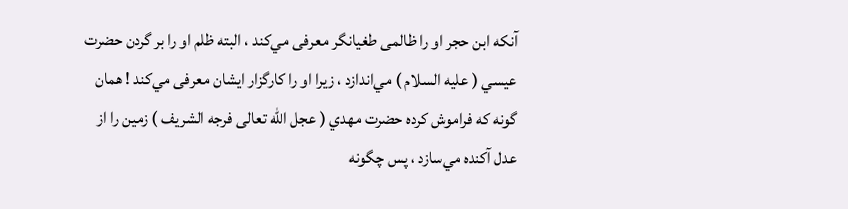آنكه ابن حجر او را ظالمى طغيانگر معرفى مي‌كند ، البته ظلم او را بر گردن حضرت عيسي ( عليه السلام ) مي‌اندازد ، زيرا او را كارگزار ايشان معرفى مي‌كند ! همان گونه كه فراموش كرده حضرت مهدي ( عجل الله تعالى فرجه الشريف ) زمين را از عدل آكنده مي‌سازد ، پس چگونه